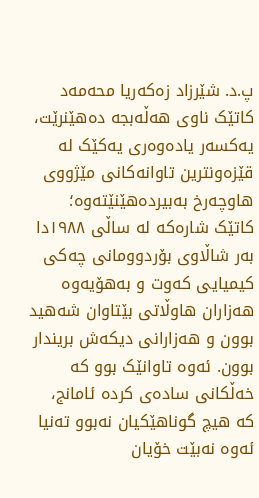پ.د. شێرزاد زەکەریا محەمەد
کاتێک ناوی هەڵەبجە دەهێنرێت، یەکسەر یادەوەری یەکێک لە قێزەونترین تاوانەکانی مێژووی هاوچەرخ بەبیردەهێنێتەوە؛ کاتێک شارەکە لە ساڵی ١٩٨٨دا بەر شاڵاوی بۆردوومانی چەکی کیمیایی کەوت و بەهۆیەوە هەزاران هاوڵاتی بێتاوان شەهید بوون و هەزارانی دیکەش بریندار بوون. ئەوە تاوانێک بوو کە خەڵکانی سادەی کردە ئامانج، کە هیچ گوناهێکیان نەبوو تەنیا ئەوە نەبێت خۆیان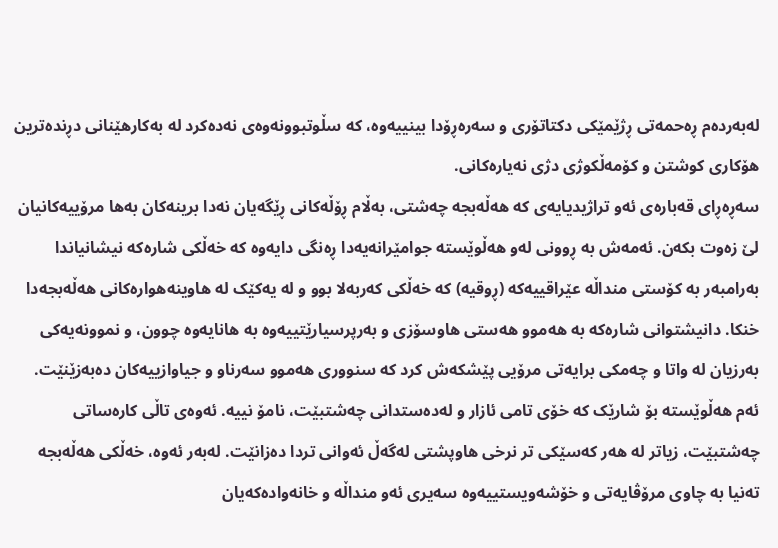لەبەردەم ڕەحمەتی ڕژێمێکی دکتاتۆری و سەرەڕۆدا بینییەوە، کە سڵوتبوونەوەی نەدەکرد لە بەکارهێنانی دڕندەترین هۆکاری کوشتن و کۆمەڵکوژی دژی نەیارەکانی.
سەڕەڕای قەبارەی ئەو تراژیدیایەی کە هەڵەبجە چەشتی، بەڵام ڕۆڵەکانی ڕێگەیان نەدا برینەکان بەها مرۆییەکانیان لێ زەوت بکەن. ئەمەش بە ڕوونی لەو هەڵوێستە جوامێرانەیەدا ڕەنگی دایەوە کە خەڵکی شارەکە نیشانیاندا بەرامبەر بە کۆستی منداڵە عێراقییەکە (ڕوقیە) کە خەڵکی کەربەلا بوو و لە یەکێک لە هاوینەهوارەکانی هەڵەبجەدا خنکا. دانیشتوانی شارەکە بە هەموو هەستی هاوسۆزی و بەرپرسیارێتییەوە بە هانایەوە چوون، و نموونەیەکی بەرزیان لە واتا و چەمکی برایەتی مرۆیی پێشکەش کرد کە سنووری هەموو سەرناو و جیاوازییەکان دەبەزێنێت.
ئەم هەڵوێستە بۆ شارێک کە خۆی تامی ئازار و لەدەستدانی چەشتبێت، نامۆ نییە. ئەوەی تاڵی کارەساتی چەشتبێت، زیاتر لە هەر کەسێکی تر نرخی هاوپشتی لەگەڵ ئەوانی تردا دەزانێت. لەبەر ئەوە، خەڵکی هەڵەبجە تەنیا بە چاوی مرۆڤایەتی و خۆشەویستییەوە سەیری ئەو منداڵە و خانەوادەکەیان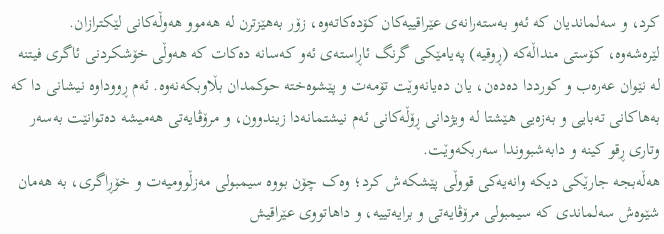کرد، و سەلماندیان کە ئەو بەستەرانەی عێراقییەکان کۆدەکاتەوە، زۆر بەهێزترن لە هەموو هەوڵەکانی لێکترازان.
لێرەشەوە، کۆستی منداڵەکە (ڕوقیە) پەیامێکی گرنگ ئاڕاستەی ئەو کەسانە دەکات کە هەوڵی خۆشکردنی ئاگری فیتنە لە نێوان عەرەب و کورددا دەدەن، یان دەیانەوێت تۆمەت و پێشوەختە حوکمدان بڵاوبکەنەوە. ئەم ڕووداوە نیشانی دا کە بەهاکانی تەبایی و بەزەیی هێشتا لە ویژدانی ڕۆڵەکانی ئەم نیشتمانەدا زیندوون، و مرۆڤایەتی هەمیشە دەتوانێت بەسەر وتاری ڕقو کینە و دابەشبووندا سەربکەوێت.
هەڵەبجە جارێکی دیکە وانەیەکی قووڵی پێشکەش کرد؛ وەک چۆن بووە سیمبولی مەزڵوومیەت و خۆڕاگری، بە هەمان شێوەش سەلماندی کە سیمبولی مرۆڤایەتی و برایەتییە، و داهاتووی عێراقیش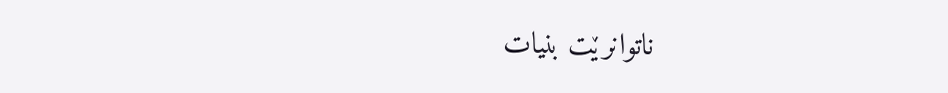ناتوانرێت بنیات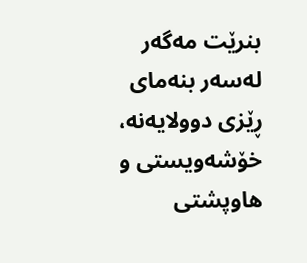بنرێت مەگەر لەسەر بنەمای ڕێزی دوولایەنە، خۆشەویستی و هاوپشتی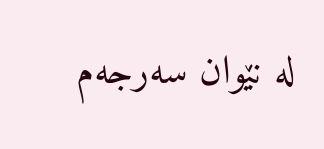لە نێوان سەرجەم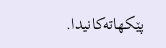پێکهاتەکانیدا.